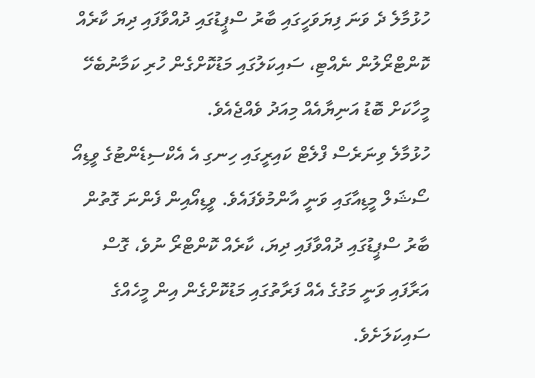ހުޅުމާލެ ދެ ވަނަ ފިޔަވަހީގައި ބާރު ސްޕީޑުގައި ދުއްވާފައި ދިޔަ ކާރެއް ކޮންޓްރޯލުން ނެއްޓި، ސައިކަލުގައި މަޑުކޮށްގެން ހުރި ކަމާނުބެހޭ މީހާކަށް ބޮޑު އަނިޔާއެއް މިއަދު ވެއްޖެއެވެ.
ހުޅުމާލެ ވިނަރެސް ފްލެޓް ކައިރީގައި ހިނގި އެ އެކްސިޑެންޓުގެ ވީޑިއޯ ސޯޝަލް މީޑިއާގައި ވަނީ އާންމުވެފައެވެ. ވީޑިއޯއިން ފެންނަ ގޮތުން ބާރު ސްޕީޑުގައި ދުއްވާފައި ދިޔަ، ކާރެއް ކޮންޓްރޯ ނުވެ، ގޮސް އަރާފައި ވަނީ މަގުގެ އެއް ފަރާތުގައި މަޑުކޮށްގެން އިން މީހެއްގެ ސައިކަލަށެވެ.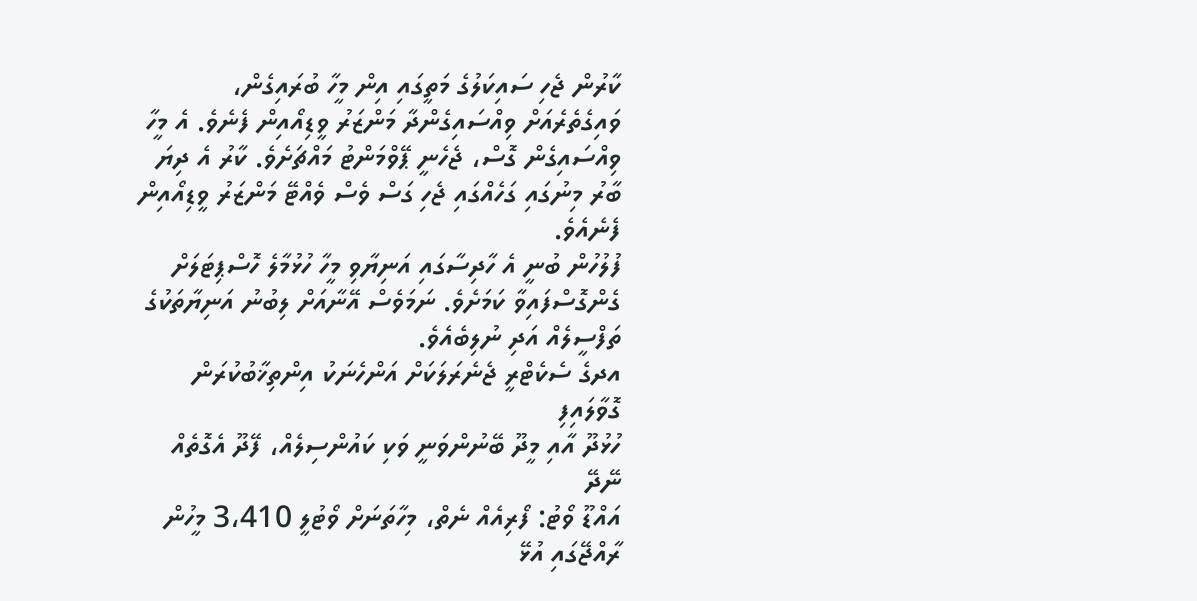ކާރުން ޖެހި ސައިކަލުގެ މަތީގައި އިން މީހާ ބުރައިގެން، ވައިގެތެރެއަށް ވިއްސައިގެންދާ މަންޒަރު ވީޑިއޯއިން ފެނެވެ. އެ މީހާ ވިއްސައިގެން ގޮސް، ޖެހެނީ ޕޭވްމަންޓު މައްޗަށެވެ. ކާރު އެ ދިޔަ ބާރު މިނުގައި ގަހެއްގައި ޖެހި ގަސް ވެސް ވެއްޓޭ މަންޒަރު ވީޑިއޯއިން ފެނެއެވެ.
ފުލުހުން ބުނީ އެ ހާދިސާގައި އަނިޔާވި މީހާ ހުޅުމާލެ ހޮސްޕިޓަލަށް ގެންގޮސްފައިވާ ކަމަށެވެ. ނަމަވެސް އޭނާއަށް ލިބުނު އަނިޔާތަކުގެ ތަފްސީލެއް އަދި ނުލިބެއެވެ.
އދގެ ސެކެޓްރީ ޖެނެރަލަކަށް އަންހެނަކު އިންތިޚާބުކުރަން ގޮވާލައިފި
ހުޅުދޫ އާއި މީދޫ ބޭނުންވަނީ ވަކި ކައުންސިލެއް، ފޭދޫ އެގޮތެއް ނޭދޭ
އައްޑޫ ވޯޓު: ފޯރިއެއް ނެތް، މިހާތަނަށް ވޯޓުލީ 3،410 މީހުން
ރާއްޖޭގައި އުޅޭ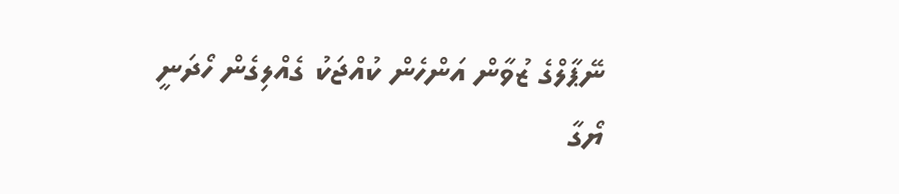ނޭޕާލްގެ ޒުވާން އަންހެން ކުއްޖަކު ގެއްލިގެން ހޯދަނީ
ޔޯގާ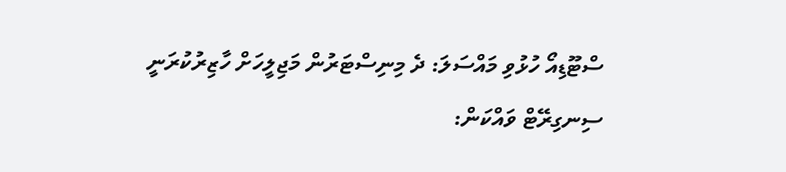ސްޓޫޑިއޯ ހުޅުވި މައްސަލަ: ދެ މިނިސްޓަރުން މަޖިލީހަށް ހާޒިރުކުރަނީ
ސިނގިރޭޓް ވައްކަން: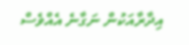އިދާރާއަކުން ނަގާނެ އެއްވެސް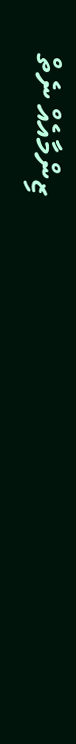ޒިންމާއެއް ނެތް